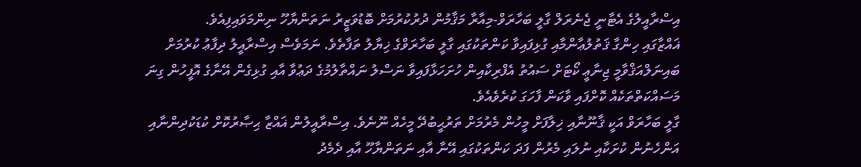އިސްރާއީލުގެ އެޓާނީ ޖެނެރަލް ގާލީ ބަހާރަވް-މިއާރާ މަޤާމުން ދުރުކުރުމަށް ބޮޑުވަޒީރު ނަތަންޔާހޫ ނިންމަވައިފިއެވެ.
ޣައްޒާގައި ހިންގާ ޤަތުލުޢާންމާއި ގުޅިފައިވާ ކަންތަކުގައި ގާލީ ބަހާރަވްގެ ޚިޔާލު ތަފާތެވެ. ނަމަވެސް އިސްރާއީލު ދިފާޢު ކުރުމަށް ބައިނަލްއަޤްވާމީ ޖިނާޢީ ކޯޓަށް ސައުތު އެފްރިކާއިން ހުށަހަޅާފައިވާ ނަސްލު ނައްތާލުމުގެ ދަޢުވާ އާއި ގުޅިގެން އޭނާގެ އޮފީހުން ގިނަ މަސައްކަތްތަކެއް ކޮށްފައި ވާކަން ފާހަގަ ކުރެވެއެވެ.
ގާލީ ބަހާރަވް އަކީ ޤާނޫނާއި ޚިލާފަށް މީހުން މެރުމަށް ތަރުޙީބުދޭ މީހެއް ނޫނެވެ. އިސްރާއީލުން ޣައްޒާ ޙިޞާރުކޮށް ކުޑަކުދިންނާއި އަންހެނުން ކުށަކާއި ނުލައި މެރުން ފަދަ ކަންތަކުގައި އޭނާ އާއި ނަތަންޔާހޫ އާއި ދެމެދު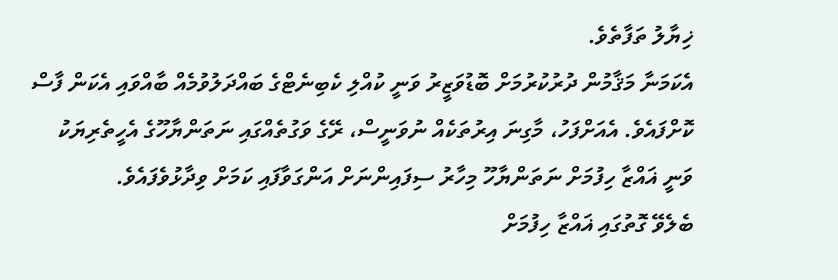ޚިޔާލު ތަފާތެވެ.
އެކަމަނާ މަޤާމުން ދުރުކުރުމަށް ބޮޑުވަޒީރު ވަނީ ކުއްލި ކެބިނެޓްގެ ބައްދަލުވުމެއް ބާއްވައި އެކަން ފާސް ކޮށްފައެވެ. އެއަށްފަހު، މާގިނަ އިރުތަކެއް ނުވަނީސް، ރޭގެ ވަގުތެއްގައި ނަތަންޔާހޫގެ އެހީތެރިޔަކު ވަނީ ޣައްޒާ ހިފުމަށް ނަތަންޔާހޫ މިހާރު ސިފައިންނަށް އަންގަވާފައި ކަމަށް ވިދާޅުވެފައެވެ.
ބެލެވޭ ގޮތުގައި ޣައްޒާ ހިފުމަށް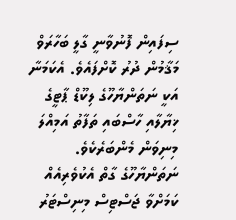ސިފައިން ފޮނުވާނީ ގާލީ ބަހާރަވް މަޤާމުން ދުރު ކޮށްފައެވެ. އެކަމަނާ އަކީ ނަތަންޔާހޫގެ ލިކޫޑް ޕާޓީގެ ޚިޔާލާއި ހާސްބައި ތަފާތު އަމިއްލަ މިނިވަން މެންބަރެކެވެ.
ނަތަންޔާހޫގެ ގާތް އެކުވެރިއެއް ކަމަށްވާ ޖަސްޓިސް މިނިސްޓަރު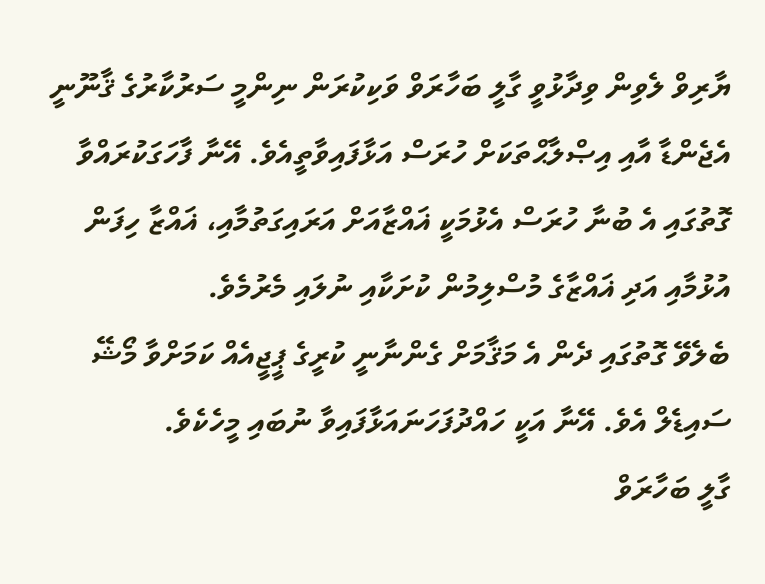ޔާރިވް ލެވިން ވިދާޅުވީ ގާލީ ބަހާރަވް ވަކިކުރަން ނިންމީ ސަރުކާރުގެ ޤާނޫނީ އެޖެންޑާ އާއި އިޞްލާޙްތަކަށް ހުރަސް އަޅާފައިވާތީއެވެ. އޭނާ ފާހަގަކުރައްވާ ގޮތުގައި އެ ބުނާ ހުރަސް އެޅުމަކީ ޣައްޒާއަށް އަރައިގަތުމާއި، ޣައްޒާ ހިފަން އުޅުމާއި އަދި ޣައްޒާގެ މުސްލިމުން ކުށަކާއި ނުލައި މެރުމެވެ.
ބެލެވޭ ގޮތުގައި ދެން އެ މަޤާމަށް ގެންނާނީ ކުރީގެ ޕީޖީއެއް ކަމަށްވާ މޯޝޭ ސައިޑެލް އެވެ. އޭނާ އަކީ ހައްދުފަހަނައަޅާފައިވާ ނުބައި މީހެކެވެ.
ގާލީ ބަހާރަވް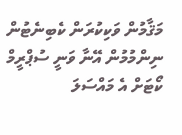މަޤާމުން ވަކިކުރަން ކެބިނެޓުން ނިންމުމުން އޭނާ ވަނީ ސުޕްރީމް ކޯޓަށް އެ މައްސަލަ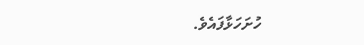ހުށަހަޅާފައެވެ.